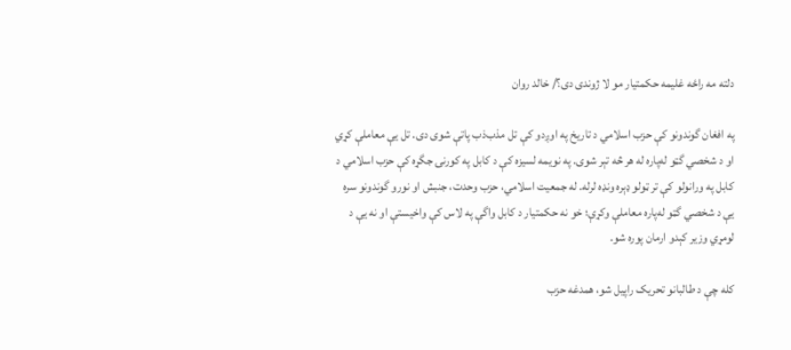دلته مه راځه غلیمه حکمتیار مو لا ژوندی دی؟/ خالد روان

په افغان گوندونو کې حزب اسلامي د تاریخ په اوږدو کې تل مذب‌ذب پاتې شوی دی. تل یې معاملې کړي او د شخصي گټو له‌پاره له هر څه تېر شوی. په نویمه لسیزه کې د کابل په کورنۍ جگړه کې حزب اسلامي د کابل په ورانولو کې تر ټولو ډېره ونډه لرله. له جمعیت اسلامي، حزب وحدت، جنبش او نورو گوندونو سره یې د شخصي گټو له‌پاره معاملې وکړې؛ خو نه حکمتیار د کابل واگې په لاس کې واخیستې او نه یې د لومړي وزیر کېدو ارمان پوره شو.

کله چې د طالبانو تحریک راپیل شو، همدغه حزب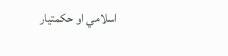اسلامي او حکمتیار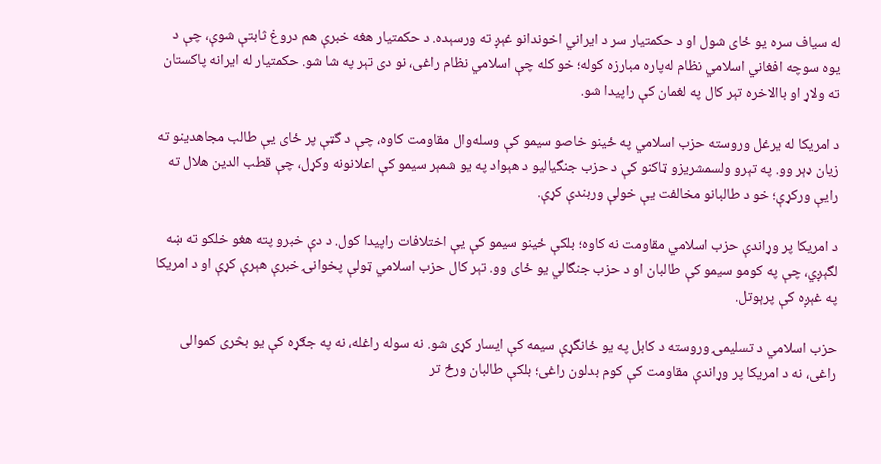له سیاف سره یو ځای شول او د حکمتیار سر د ایراني اخوندانو غېږ ته ورسېده. د حکمتیار هغه خبرې هم دروغ ثابتې شوې، چې د یوه سوچه افغاني اسلامي نظام له‌پاره مبارزه کوله؛ خو کله چې اسلامي نظام راغی، نو دی تېر په شا شو. حکمتیار له ایرانه پاکستان ته ولاړ او باالاخره تېر کال په لغمان کې راپیدا شو.

د امریکا له یرغل وروسته حزب اسلامي په ځینو خاصو سیمو کې وسله‌وال مقاومت کاوه، چې د گټې پر ځای یې طالب مجاهدینو ته زیان ډېر وو. په تېرو ولسمشریزو ټاکنو کې د حزب جنگیالیو د هېواد په یو شمېر سیمو کې اعلانونه وکړل، چې قطب الدین هلال ته رایې ورکړې؛ خو د طالبانو مخالفت یې خولې وربندې کړې.

د امریکا پر وړاندې حزب اسلامي مقاومت نه کاوه؛ بلکې ځینو سیمو کې یې اختلافات راپیدا کول. د دې خبرو پته هغو خلکو ته ښه لگېږي، چې په کومو سیمو کې طالبان او د حزب جنگالي یو ځای وو. تېر کال حزب اسلامي ټولې پخوانۍ خبرې هېرې کړې او د امریکا په غېږه کې پرېوتل.

حزب اسلامي د تسلیمۍ وروسته د کابل په یو ځانگړې سیمه کې ایسار کړی شو. نه سوله راغله، نه په جګړه کې یو بڅری کموالی راغی، نه د امریکا پر وړاندې مقاومت کې کوم بدلون راغی؛ بلکې طالبان ورځ تر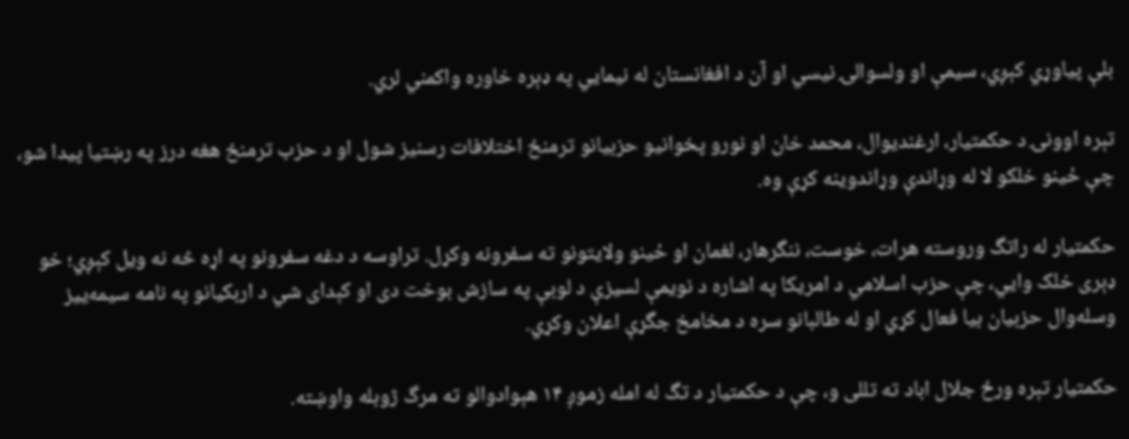بلې پیاوړي کېږي، سیمې او ولسوالۍ نیسي او آن د افغانستان له نیمايي په ډېره خاوره واکمني لري.

تېره اوونۍ د حکمتیار، ارغندیوال، محمد خان او نورو پخوانیو حزبیانو ترمنځ اختلافات رسنیز شول او د حزب ترمنځ هغه درز په رښتیا پیدا شو، چې ځینو خلکو لا له وړاندې وړاندوینه کړې وه.

حکمتیار له راتگ وروسته هرات، خوست، ننگرهار، لغمان او ځینو ولایتونو ته سفرونه وکړل. تراوسه د دغه سفرونو په اړه څه نه ویل کېږي؛ خو ډېری خلک وايي، چې حزب اسلامي د امریکا په اشاره د نویمې لسیزې د لوبې په سازش بوخت دی او کېدای شي د اربکیانو په نامه سیمه‌ییز وسله‌وال حزبیان بیا فعال کړي او له طالبانو سره د مخامخ جگړې اعلان وکړي.

حکمتیار تېره ورځ جلال اباد ته تللی و، چې د حکمتیار د تگ له امله زموږ ۱۴ هېوادوالو ته مرگ ژوبله واوښته.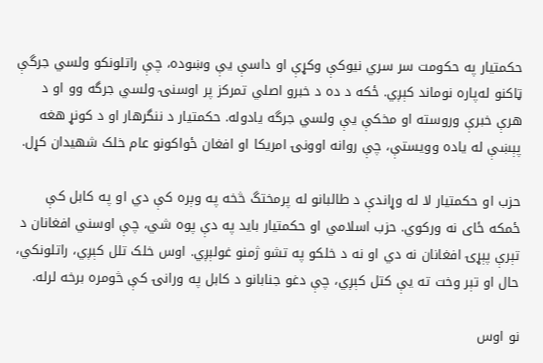حکمتیار په حکومت سر سري نیوکې وکړې او داسې یې وښوده، چې راتلونکو ولسي جرگې ټاکنو له‌پاره نوماند کېږي. ځکه د ده د خبرو اصلي تمرکز پر اوسنۍ ولسي جرگه وو او د هرې خبرې وروسته او مخکې یې ولسي جرگه یادوله. حکمتیار د ننگرهار او د کونړ هغه پېښې له یاده وویستې، چې روانه اوونۍ امریکا او افغان ځواکونو عام خلک شهیدان کړل.

حزب او حکمتیار لا له وړاندې د طالبانو له پرمختگ څخه په وېره کې دي او په کابل کې ځمکه ځای نه ورکوي. حزب اسلامي او حکمتیار باید په دې پوه شي، چې اوسني افغانان د تېرې پېړۍ افغانان نه دي او نه د خلکو په تشو ژمنو غولېږي. اوس خلک تلل کېږي، راتلونکي، حال او تېر وخت ته یې کتل کېږي، چې دغو جنابانو د کابل په ورانۍ کې څومره برخه لرله.

نو اوس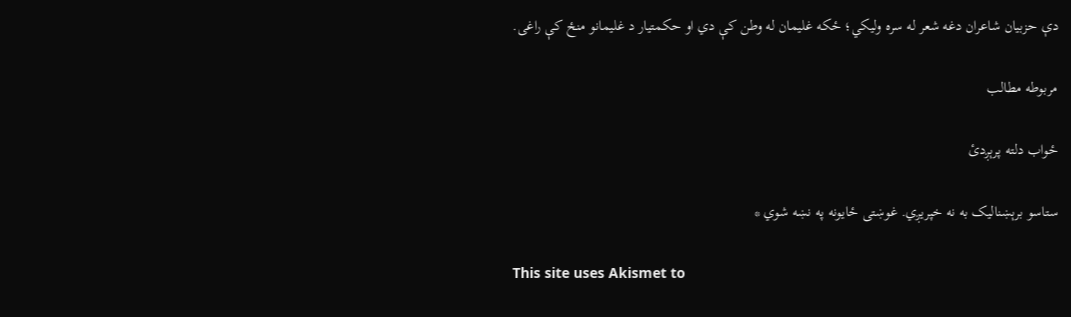دې حزبیان شاعران دغه شعر له سره ولیکي؛ ځکه غلیمان له وطن کې دي او حکمتیار د غلیمانو منځ کې راغی.

مربوطه مطالب

ځواب دلته پرېږدئ

ستاسو برېښناليک به نه خپريږي. غوښتى ځایونه په نښه شوي *

This site uses Akismet to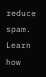reduce spam. Learn how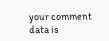your comment data is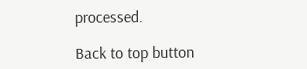processed.

Back to top button